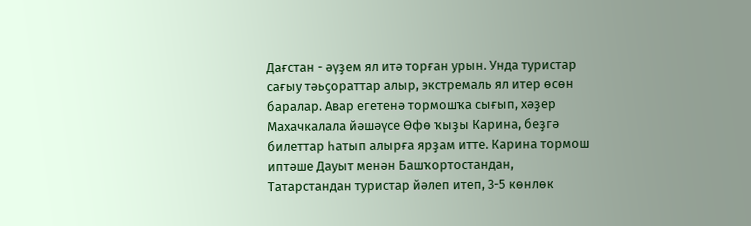Дағстан - әүҙем ял итә торған урын. Унда туристар сағыу тәьҫораттар алыр, экстремаль ял итер өсөн баралар. Авар егетенә тормошҡа сығып, хәҙер Махачкалала йәшәүсе Өфө ҡыҙы Карина, беҙгә билеттар һатып алырға ярҙам итте. Карина тормош иптәше Дауыт менән Башҡортостандан, Татарстандан туристар йәлеп итеп, 3-5 көнлөк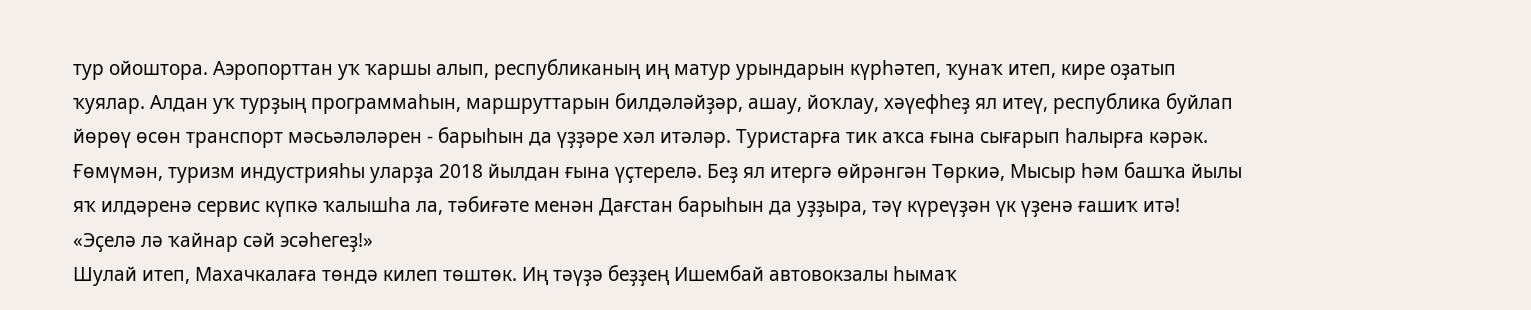тур ойоштора. Аэропорттан уҡ ҡаршы алып, республиканың иң матур урындарын күрһәтеп, ҡунаҡ итеп, кире оҙатып ҡуялар. Алдан уҡ турҙың программаһын, маршруттарын билдәләйҙәр, ашау, йоҡлау, хәүефһеҙ ял итеү, республика буйлап йөрөү өсөн транспорт мәсьәләләрен - барыһын да үҙҙәре хәл итәләр. Туристарға тик аҡса ғына сығарып һалырға кәрәк. Ғөмүмән, туризм индустрияһы уларҙа 2018 йылдан ғына үҫтерелә. Беҙ ял итергә өйрәнгән Төркиә, Мысыр һәм башҡа йылы яҡ илдәренә сервис күпкә ҡалышһа ла, тәбиғәте менән Дағстан барыһын да уҙҙыра, тәү күреүҙән үк үҙенә ғашиҡ итә!
«Эҫелә лә ҡайнар сәй эсәһегеҙ!»
Шулай итеп, Махачкалаға төндә килеп төштөк. Иң тәүҙә беҙҙең Ишембай автовокзалы һымаҡ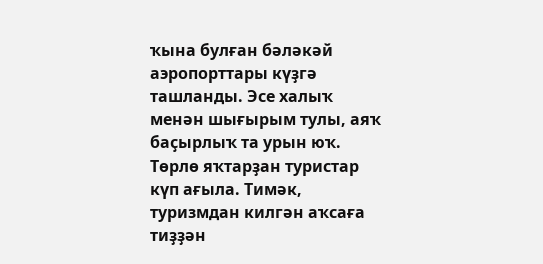ҡына булған бәләкәй аэропорттары күҙгә ташланды. Эсе халыҡ менән шығырым тулы, аяҡ баҫырлыҡ та урын юҡ. Төрлө яҡтарҙан туристар күп ағыла. Тимәк, туризмдан килгән аҡсаға тиҙҙән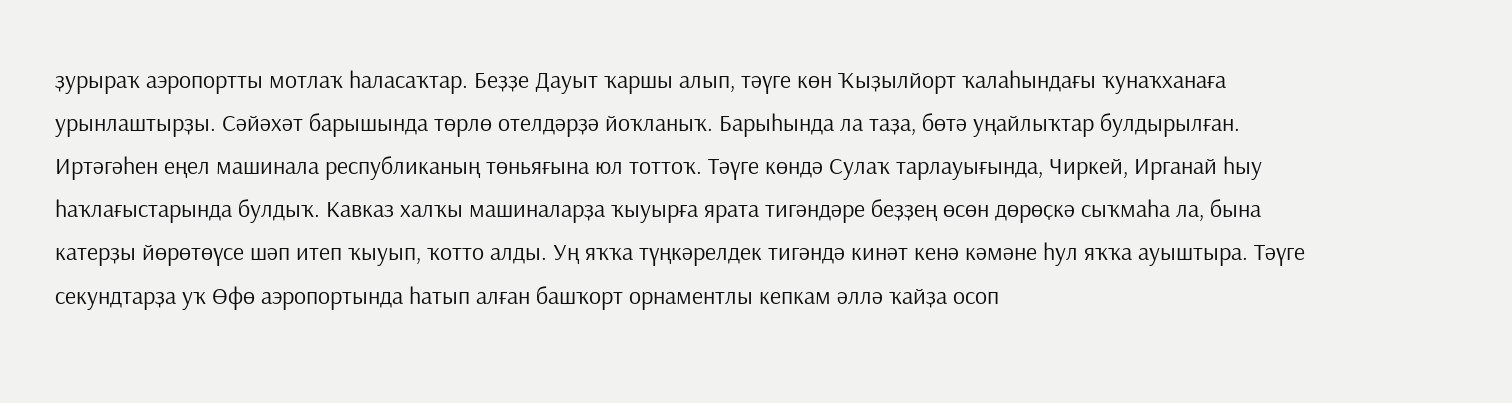ҙурыраҡ аэропортты мотлаҡ һаласаҡтар. Беҙҙе Дауыт ҡаршы алып, тәүге көн Ҡыҙылйорт ҡалаһындағы ҡунаҡханаға урынлаштырҙы. Сәйәхәт барышында төрлө отелдәрҙә йоҡланыҡ. Барыһында ла таҙа, бөтә уңайлыҡтар булдырылған.
Иртәгәһен еңел машинала республиканың төньяғына юл тоттоҡ. Тәүге көндә Сулаҡ тарлауығында, Чиркей, Ирганай һыу һаҡлағыстарында булдыҡ. Кавказ халҡы машиналарҙа ҡыуырға ярата тигәндәре беҙҙең өсөн дөрөҫкә сыҡмаһа ла, бына катерҙы йөрөтөүсе шәп итеп ҡыуып, ҡотто алды. Уң яҡҡа түңкәрелдек тигәндә кинәт кенә кәмәне һул яҡҡа ауыштыра. Тәүге секундтарҙа уҡ Өфө аэропортында һатып алған башҡорт орнаментлы кепкам әллә ҡайҙа осоп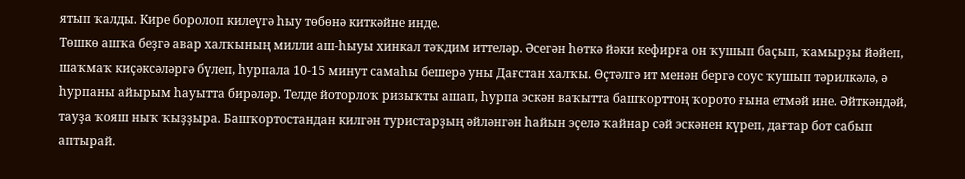ятып ҡалды. Кире боролоп килеүгә һыу төбөнә киткәйне инде.
Төшкө ашҡа беҙгә авар халҡының милли аш-һыуы хинкал тәҡдим иттеләр. Әсегән һөткә йәки кефирға он ҡушып баҫып, ҡамырҙы йәйеп, шаҡмаҡ киҫәксәләргә бүлеп, һурпала 10-15 минут самаһы бешерә уны Дағстан халҡы. Өҫтәлгә ит менән бергә соус ҡушып тәрилкәлә, ә һурпаны айырым һауытта бирәләр. Телде йоторлоҡ ризыҡты ашап, һурпа эскән ваҡытта башҡорттоң ҡорото ғына етмәй ине. Әйткәндәй, тауҙа ҡояш ныҡ ҡыҙҙыра. Башҡортостандан килгән туристарҙың әйләнгән һайын эҫелә ҡайнар сәй эскәнен күреп, дағтар бот сабып аптырай.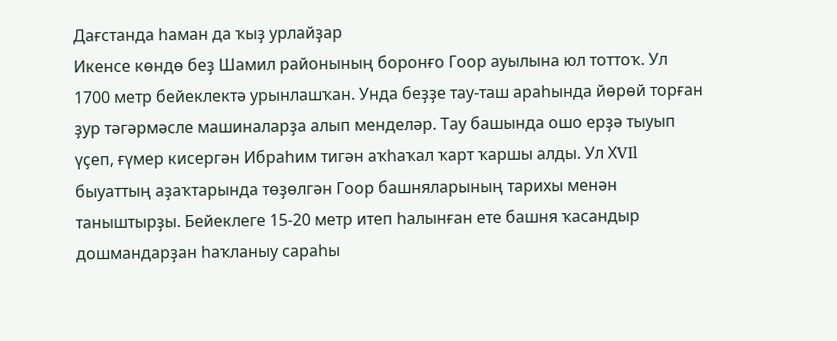Дағстанда һаман да ҡыҙ урлайҙар
Икенсе көндө беҙ Шамил районының боронғо Гоор ауылына юл тоттоҡ. Ул 1700 метр бейеклектә урынлашҡан. Унда беҙҙе тау-таш араһында йөрөй торған ҙур тәгәрмәсле машиналарҙа алып менделәр. Тау башында ошо ерҙә тыуып үҫеп, ғүмер кисергән Ибраһим тигән аҡһаҡал ҡарт ҡаршы алды. Ул ХVIl быуаттың аҙаҡтарында төҙөлгән Гоор башняларының тарихы менән таныштырҙы. Бейеклеге 15-20 метр итеп һалынған ете башня ҡасандыр дошмандарҙан һаҡланыу сараһы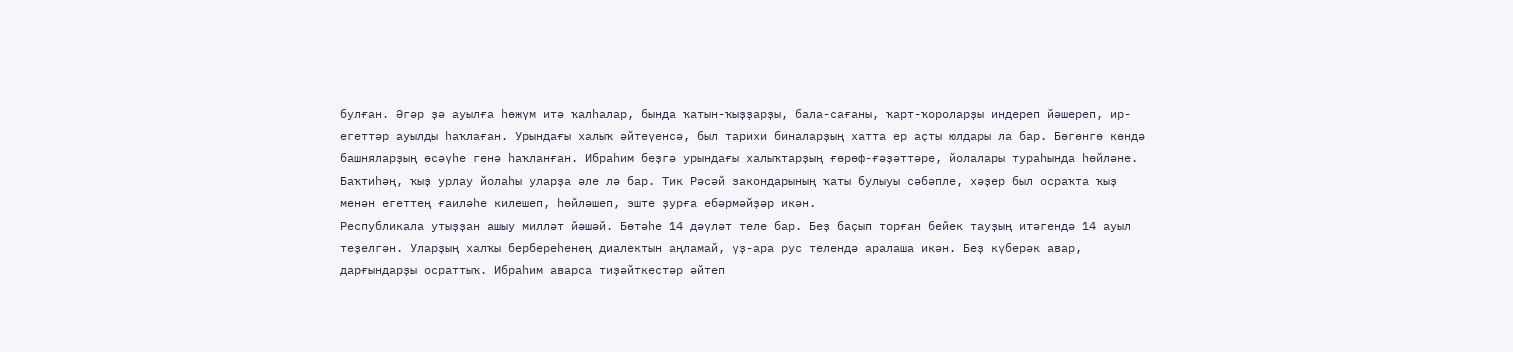булған. Әгәр ҙә ауылға һөжүм итә ҡалһалар, бында ҡатын-ҡыҙҙарҙы, бала-сағаны, ҡарт-ҡороларҙы индереп йәшереп, ир-егеттәр ауылды һаҡлаған. Урындағы халыҡ әйтеүенсә, был тарихи биналарҙың хатта ер аҫты юлдары ла бар. Бөгөнгө көндә башняларҙың өсәүһе генә һаҡланған. Ибраһим беҙгә урындағы халыҡтарҙың ғөрөф-ғәҙәттәре, йолалары тураһында һөйләне. Баҡтиһәң, ҡыҙ урлау йолаһы уларҙа әле лә бар. Тик Рәсәй закондарының ҡаты булыуы сәбәпле, хәҙер был осраҡта ҡыҙ менән егеттең ғаиләһе килешеп, һөйләшеп, эште ҙурға ебәрмәйҙәр икән.
Республикала утыҙҙан ашыу милләт йәшәй. Бөтәһе 14 дәүләт теле бар. Беҙ баҫып торған бейек тауҙың итәгендә 14 ауыл теҙелгән. Уларҙың халҡы бербереһенең диалектын аңламай, үҙ-ара рус телендә аралаша икән. Беҙ күберәк авар, дарғындарҙы осраттыҡ. Ибраһим аварса тиҙәйткестәр әйтеп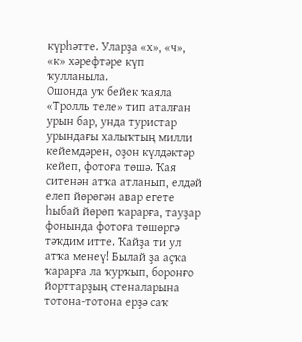күрһәтте. Уларҙа «х», «ч», «к» хәрефтәре күп ҡулланыла.
Ошонда уҡ бейек ҡаяла «Тролль теле» тип аталған урын бар, унда туристар урындағы халыҡтың милли кейемдәрен, оҙон күлдәктәр кейеп, фотоға төшә. Ҡая ситенән атҡа атланып, елдәй елеп йөрөгән авар егете һыбай йөрөп ҡарарға, тауҙар фонында фотоға төшөргә тәҡдим итте. Ҡайҙа ти ул атҡа менеү! Былай ҙа аҫҡа ҡарарға ла ҡурҡып, боронғо йорттарҙың стеналарына тотона-тотона ерҙә саҡ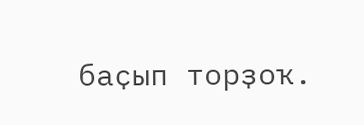баҫып торҙоҡ.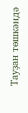Тауҙан төшкәндә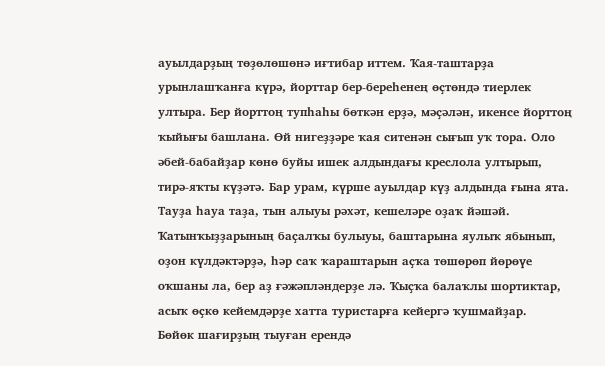ауылдарҙың төҙөлөшөнә иғтибар иттем. Ҡая-таштарҙа урынлашҡанға күрә, йорттар бер-береһенең өҫтөндә тиерлек ултыра. Бер йорттоң тупһаһы бөткән ерҙә, мәҫәлән, икенсе йорттоң ҡыйығы башлана. Өй нигеҙҙәре ҡая ситенән сығып уҡ тора. Оло әбей-бабайҙар көнө буйы ишек алдындағы креслола ултырып, тирә-яҡты күҙәтә. Бар урам, күрше ауылдар күҙ алдында ғына ята. Тауҙа һауа таҙа, тын алыуы рәхәт, кешеләре оҙаҡ йәшәй. Ҡатынҡыҙҙарының баҫалҡы булыуы, баштарына яулыҡ ябынып, оҙон күлдәктәрҙә, һәр саҡ ҡараштарын аҫҡа төшөрөп йөрөүе оҡшаны ла, бер аҙ ғәжәпләндерҙе лә. Ҡыҫҡа балаҡлы шортиктар, асыҡ өҫкө кейемдәрҙе хатта туристарға кейергә ҡушмайҙар.
Бөйөк шағирҙың тыуған ерендә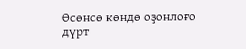Өсөнсө көндө оҙонлоғо дүрт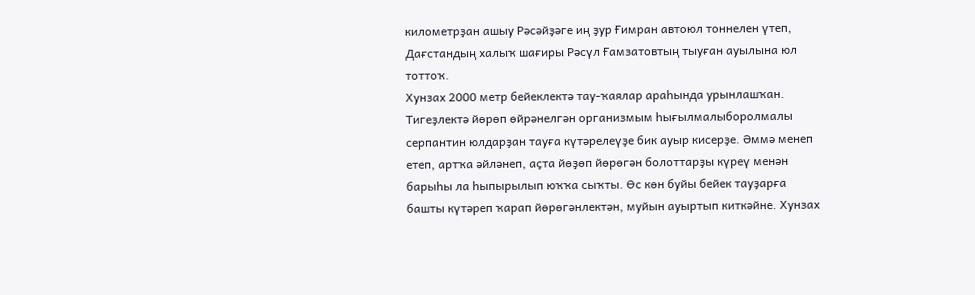километрҙан ашыу Рәсәйҙәге иң ҙур Ғимран автоюл тоннелен үтеп, Дағстандың халыҡ шағиры Рәсүл Ғамзатовтың тыуған ауылына юл тоттоҡ.
Хунзах 2000 метр бейеклектә тау-ҡаялар араһында урынлашҡан. Тигеҙлектә йөрөп өйрәнелгән организмым һығылмалыборолмалы серпантин юлдарҙан тауға күтәрелеүҙе бик ауыр кисерҙе. Әммә менеп етеп, артҡа әйләнеп, аҫта йөҙөп йөрөгән болоттарҙы күреү менән барыһы ла һыпырылып юҡҡа сыҡты. Өс көн буйы бейек тауҙарға башты күтәреп ҡарап йөрөгәнлектән, муйын ауыртып киткәйне. Хунзах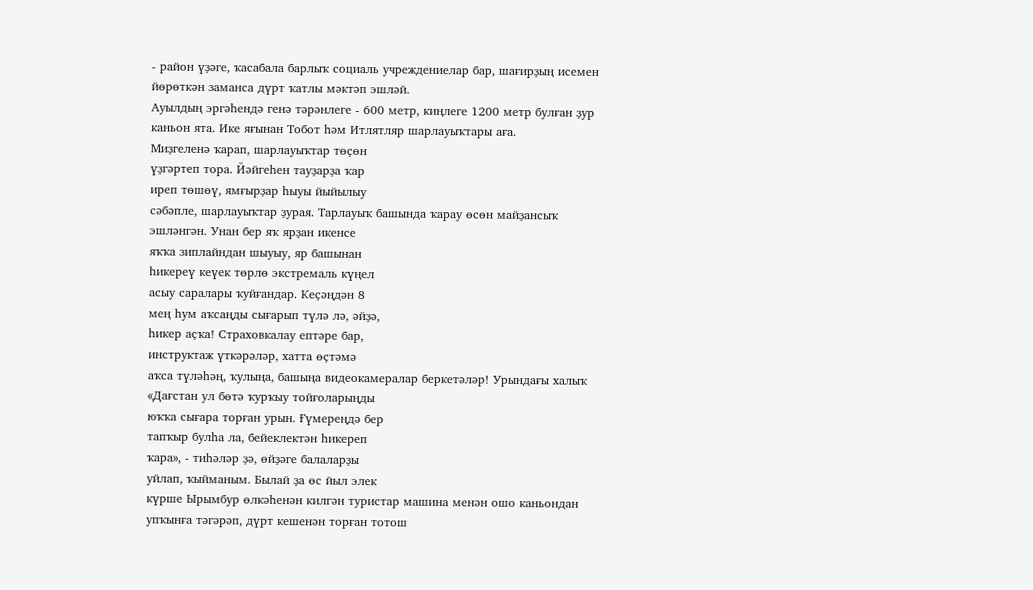- район үҙәге, ҡасабала барлыҡ социаль учреждениелар бар, шағирҙың исемен йөрөткән заманса дүрт ҡатлы мәктәп эшләй.
Ауылдың эргәһендә генә тәрәнлеге - 600 метр, киңлеге 1200 метр булған ҙур
каньон ята. Ике яғынан Тобот һәм Итлятляр шарлауыҡтары аға.
Миҙгеленә ҡарап, шарлауыҡтар төҫөн
үҙгәртеп тора. Йәйгеһен тауҙарҙа ҡар
иреп төшөү, ямғырҙар һыуы йыйылыу
сәбәпле, шарлауыҡтар ҙурая. Тарлауыҡ башында ҡарау өсөн майҙансыҡ
эшләнгән. Унан бер яҡ ярҙан икенсе
яҡҡа зиплайндан шыуыу, яр башынан
һикереү кеүек төрлө экстремаль күңел
асыу саралары ҡуйғандар. Кеҫәңдән 8
мең һум аҡсаңды сығарып түлә лә, әйҙә,
һикер аҫҡа! Страховкалау ептәре бар,
инструктаж үткәрәләр, хатта өҫтәмә
аҡса түләһәң, ҡулыңа, башыңа видеокамералар беркетәләр! Урындағы халыҡ
«Дағстан ул бөтә ҡурҡыу тойғоларыңды
юҡҡа сығара торған урын. Ғүмереңдә бер
тапҡыр булһа ла, бейеклектән һикереп
ҡара», - тиһәләр ҙә, өйҙәге балаларҙы
уйлап, ҡыйманым. Былай ҙа өс йыл элек
күрше Ырымбур өлкәһенән килгән туристар машина менән ошо каньондан
упҡынға тәгәрәп, дүрт кешенән торған тотош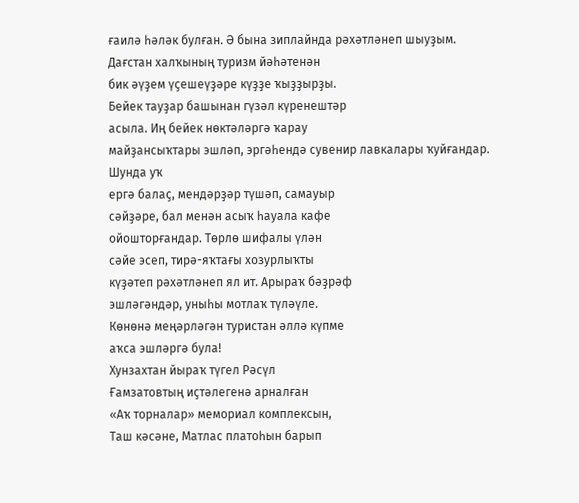ғаилә һәләк булған. Ә бына зиплайнда рәхәтләнеп шыуҙым.
Дағстан халҡының туризм йәһәтенән
бик әүҙем үҫешеүҙәре күҙҙе ҡыҙҙырҙы.
Бейек тауҙар башынан гүзәл күренештәр
асыла. Иң бейек нөктәләргә ҡарау
майҙансыҡтары эшләп, эргәһендә сувенир лавкалары ҡуйғандар. Шунда уҡ
ергә балаҫ, мендәрҙәр түшәп, самауыр
сәйҙәре, бал менән асыҡ һауала кафе
ойошторғандар. Төрлө шифалы үлән
сәйе эсеп, тирә-яҡтағы хозурлыҡты
күҙәтеп рәхәтләнеп ял ит. Арыраҡ бәҙрәф
эшләгәндәр, уныһы мотлаҡ түләүле.
Көнөнә меңәрләгән туристан әллә күпме
аҡса эшләргә була!
Хунзахтан йыраҡ түгел Рәсүл
Ғамзатовтың иҫтәлегенә арналған
«Аҡ торналар» мемориал комплексын,
Таш кәсәне, Матлас платоһын барып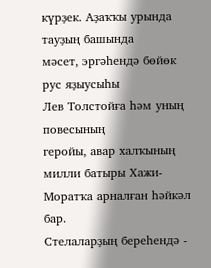күрҙек. Аҙаҡҡы урында тауҙың башында
мәсет, эргәһендә бөйөк рус яҙыусыһы
Лев Толстойға һәм уның повесының
геройы, авар халҡының милли батыры Хажи-Моратҡа арналған һәйкәл бар.
Стелаларҙың береһендә -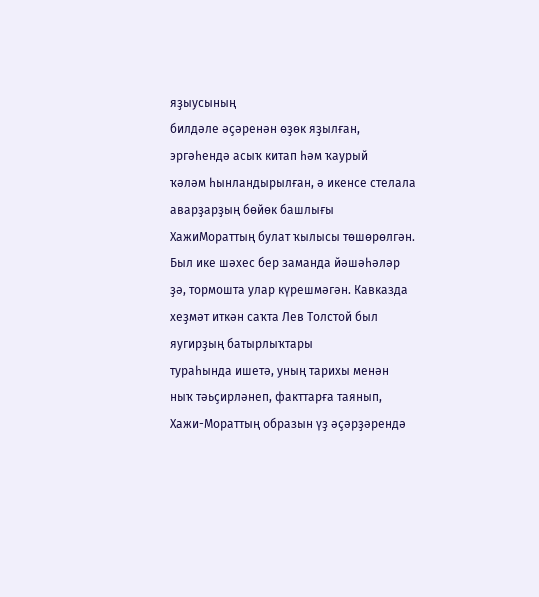яҙыусының
билдәле әҫәренән өҙөк яҙылған,
эргәһендә асыҡ китап һәм ҡаурый
ҡәләм һынландырылған, ә икенсе стелала аварҙарҙың бөйөк башлығы ХажиМораттың булат ҡылысы төшөрөлгән.
Был ике шәхес бер заманда йәшәһәләр
ҙә, тормошта улар күрешмәгән. Кавказда хеҙмәт иткән саҡта Лев Толстой был яугирҙың батырлыҡтары
тураһында ишетә, уның тарихы менән
ныҡ тәьҫирләнеп, факттарға таянып,
Хажи-Мораттың образын үҙ әҫәрҙәрендә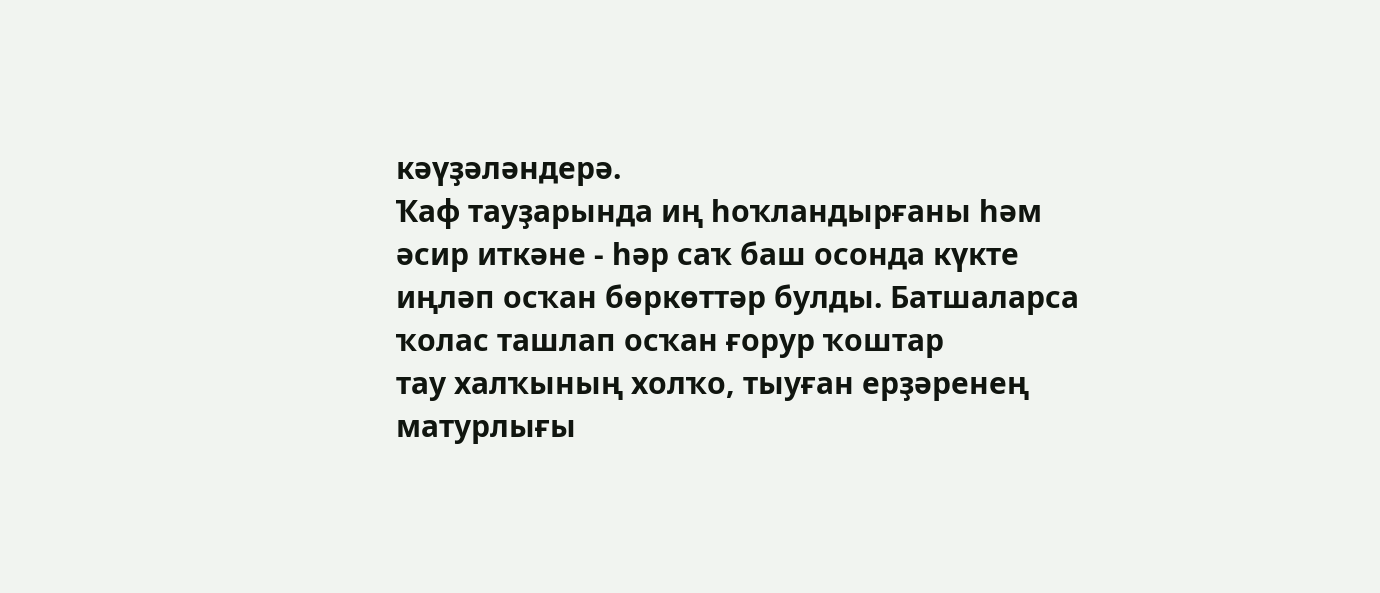кәүҙәләндерә.
Ҡаф тауҙарында иң һоҡландырғаны һәм
әсир иткәне - һәр саҡ баш осонда күкте
иңләп осҡан бөркөттәр булды. Батшаларса ҡолас ташлап осҡан ғорур ҡоштар
тау халҡының холҡо, тыуған ерҙәренең
матурлығы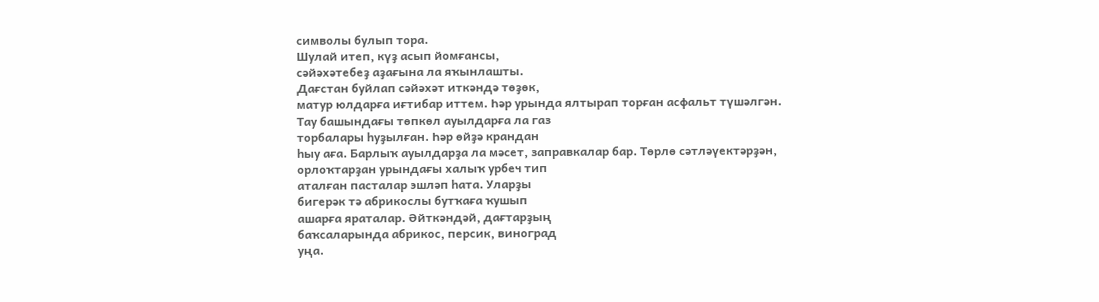символы булып тора.
Шулай итеп, күҙ асып йомғансы,
сәйәхәтебеҙ аҙағына ла яҡынлашты.
Дағстан буйлап сәйәхәт иткәндә төҙөк,
матур юлдарға иғтибар иттем. Һәр урында ялтырап торған асфальт түшәлгән.
Тау башындағы төпкөл ауылдарға ла газ
торбалары һуҙылған. Һәр өйҙә крандан
һыу аға. Барлыҡ ауылдарҙа ла мәсет, заправкалар бар. Төрлө сәтләүектәрҙән,
орлоҡтарҙан урындағы халыҡ урбеч тип
аталған пасталар эшләп һата. Уларҙы
бигерәк тә абрикослы бутҡаға ҡушып
ашарға яраталар. Әйткәндәй, дағтарҙың
баҡсаларында абрикос, персик, виноград
уңа.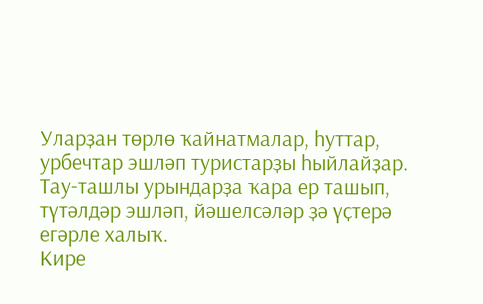Уларҙан төрлө ҡайнатмалар, һуттар,
урбечтар эшләп туристарҙы һыйлайҙар.
Тау-ташлы урындарҙа ҡара ер ташып,
түтәлдәр эшләп, йәшелсәләр ҙә үҫтерә
егәрле халыҡ.
Кире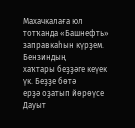Махачкалаға юл тотҡанда «Башнефть» заправкаһын күрҙем. Бензиндың
хаҡтары беҙҙәге кеүек үк. Беҙҙе бөтә
ерҙә оҙатып йөрөүсе Дауыт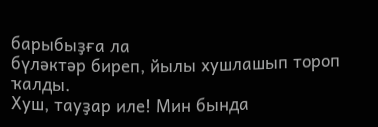барыбыҙға ла
бүләктәр биреп, йылы хушлашып тороп
ҡалды.
Хуш, тауҙар иле! Мин бында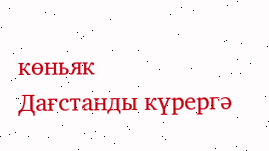көньяк
Дағстанды күрергә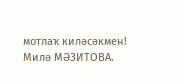мотлаҡ киләсәкмен!
Милә МӘЗИТОВА.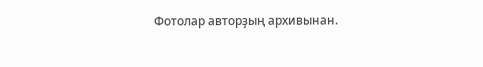Фотолар авторҙың архивынан.